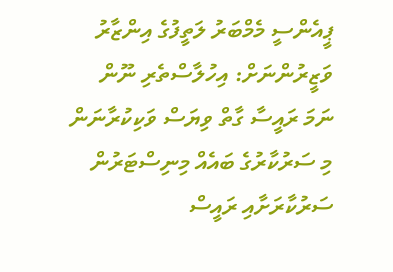ޕީއެންސީ މެމްބަރު ލަތީފުގެ އިންޒާރު ވަޒީރުންނަށް: އިހުލާސްތެރި ނޫން ނަމަ ރައީސާ ގާތް ވިޔަސް ވަކިކުރާނަން
މި ސަރުކާރުގެ ބައެއް މިނިސްޓަރުން ސަރުކާރަށާއި ރައީސް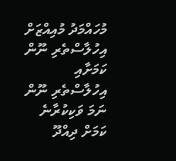މުހައްމަދު މުއިއްޒަށް އިހުލާސްތެރި ނޫން ކަމަށާއި އިހުލާސްތެރި ނޫން ނަމަ ވަކިކުރާނެ ކަމަށް ދިއްދޫ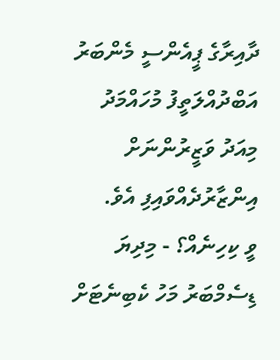ދާއިރާގެ ޕީއެންސީ މެންބަރު އަބްދުއްލަތީފު މުހައްމަދު މިއަދު ވަޒީރުންނަށް އިންޒާރުދެއްވައިފި އެވެ.
ވީ ކިހިނެއް؟ - މިދިޔަ ޑިސެމްބަރު މަހު ކެބިނެޓަށް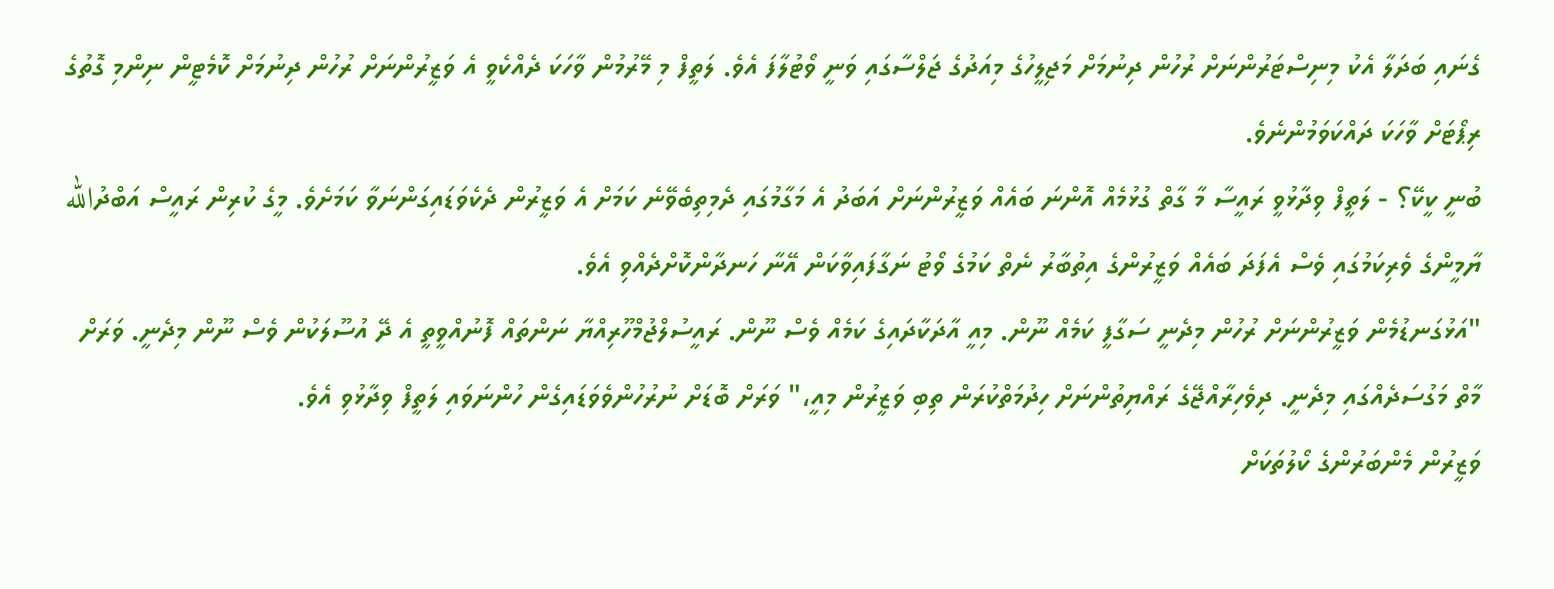ގެނައި ބަދަލާ އެކު މިނިސްޓަރުންނަށް ރުހުން ދިނުމަށް މަޖިލީހުގެ މިއަދުގެ ޖަލްސާގައި ވަނީ ވޯޓުލާފަ އެވެ. ލަތީފް މި މޭރުމުން ވާހަކަ ދެއްކެވީ އެ ވަޒީރުންނަށް ރުހުން ދިނުމަށް ކޮމެޓީން ނިންމި ގޮތުގެ ރިޕޯޓަށް ވާހަކަ ދައްކަވަމުންނެވެ.
ބުނީ ކީކޭ؟ - ލަތީފް ވިދާޅުވީ ރައީސާ މާ ގާތް ގުޅުމެއް އޮންނަ ބައެއް ވަޒީރުންނަށް އަބަދު އެ މަގާމުގައި ދެމިތިބެވޭނެ ކަމަށް އެ ވަޒީރުން ދެކެވަޑައިގަންނަވާ ކަމަށެވެ. މީގެ ކުރިން ރައީސް އަބްދުالله ޔާމީންގެ ވެރިކަމުގައި ވެސް އެފަދަ ބައެއް ވަޒީރުންގެ އިތުބާރު ނެތް ކަމުގެ ވޯޓު ނަގާފައިވާކަން އޭނާ ހަނދާންކޮށްދެއްވި އެވެ.
"އަޅުގަނޑުމެން ވަޒީރުންނަށް ރުހުން މިދެނީ ސަގާފީ ކަމެއް ނޫން. މިއީ އާދަކާދައިގެ ކަމެއް ވެސް ނޫން. ރައީސުލްޖުމްހޫރިއްޔާ ނަންތައް ފޮނުއްވީތީ އެ ދޭ އުސޫލަކުން ވެސް ނޫން މިދެނީ. ވަރަށް މާތް މަގުސަދެއްގައި މިދެނީ. ދިވެހިރާއްޖޭގެ ރައްޔިތުންނަށް ހިދުމަތްކުރަން ތިބި ވަޒީރުން މިއީ،" ވަރަށް ބޮޑަށް ނުރުހުންވެވަޑައިގެން ހުންނަވައި ލަތީފް ވިދާޅުވި އެވެ.
ވަޒީރުން މެންބަރުންގެ ކޯލުތަކަށް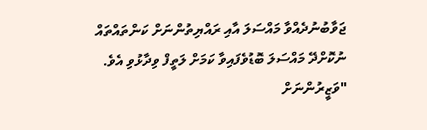ޖަވާބުނުދެއްވާ މައްސަލަ އާއި ރައްޔިތުންނަށް ކަންތައްތައް ނުކޮށްދޭ މައްސަލަ ބޮޑުވެފައިވާ ކަމަށް ލަތީފް ވިދާޅުވި އެވެ.
"ވަޒީރުންނަށް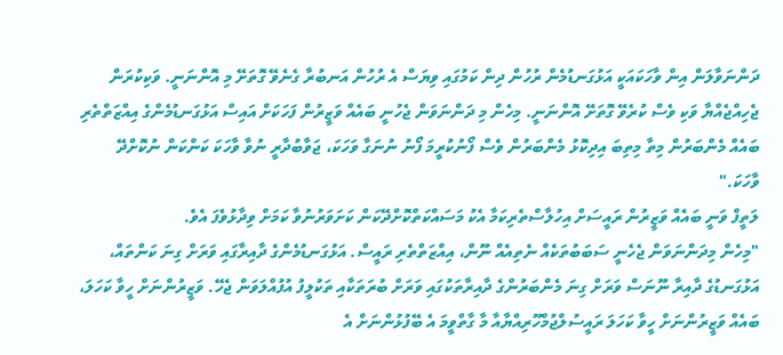ދަންނަވާލަން އިން ވާހަކައަކީ އަޅުގަނޑުމެން ރުހުން ދިން ކަމުގައި ވިޔަސް އެ ރުހުން އަނބުރާ ގެނެވޭ ގޮތަށޭ މި އޮންނަނީ. ވަކިކުރަން ޖެހިއްޖެއްޔާ ވަކި ވެސް ކުރެވޭ ގޮތަށޭ އޮންނަނީ. މިހެން މި ދަންނަވަން ޖެހުނީ ބައެއް ވަޒީރުން ފަހަކަށް އައިސް އަޅުގަނޑުމެންގެ އިއްޒަތްތެރި ބައެއް މެންބަރުން މިތާ މިތިބަ އިދިކޮޅު މެންބަރުން ވެސް ފޯނުކުރީމަ ފޯނު ނުނަގާ ވަހަކަ، ޖަވާބުދާރީ ނުވާ ވާހަކަ ކަންކަން ނުކޮށްދޭ ވާހަކަ."
ލަތީފް ވަނީ ބައެއް ވަޒީރުން ރައީސަށް އިހުލާސްތެރިކަމާ އެކު މަސައްކަތްކޮށްދޭކަން ކަށަވަރުނުވާ ކަމަށް ވިދާޅުވެފަ އެވެ.
"މިހެން މިދަންނަވަން ޖެހެނީ ސަބަބުތަކެއް ނެތިއެއް ނޫން، އިއްޒަތްތެރި ރައީސް. އަޅުގަނޑުމެންގެ ދާއިރާގައި ވަރަށް ގިނަ ކަންތައް، އަޅުގަނޑުގެ ދާއިރާ ނޫނަސް ވަރަށް ގިނަ މެންބަރުންގެ ދާއިރާތަކުގައި ވަރަށް ބުރަތަކާއި ތަކުލީފު އުފުއްލަވަން ޖެހޭ. ވަޒީރުންނަށް ހީވާ ކަހަލަ، ބައެއް ވަޒީރުންނަށް ހީވާ ކަހަލަ ރައީސުލްޖުމްހޫރިއްޔާއާ މާ ގާތްވީމަ އެ ބޭފުޅުންނަށް އެ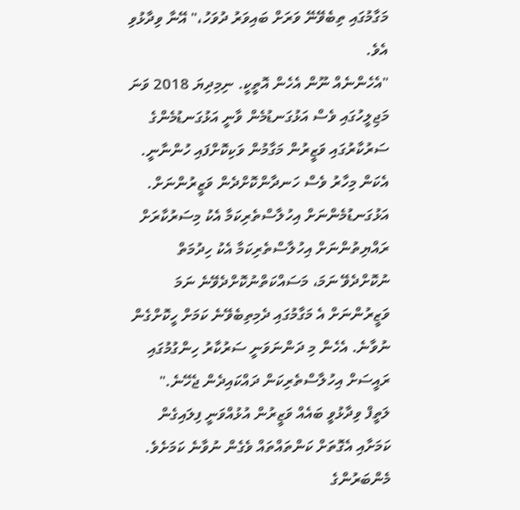މަގާމުގައި ތިބެވޭނޭ ވަރަށް ބައިވަރު ދުވަހު،" އޭނާ ވިދާޅުވި އެވެ.
"އެހެންނެއް ނޫން އެހެން އޮތީކީ. ނިމިދިޔަ 2018 ވަނަ މަޖިލީހުގައި ވެސް އަޅުގަނޑުމެން ވާނީ އަޅުގަނޑުމެންގެ ސަރުކާރުގައި ވަޒީރުން މަގާމުން ވަކިކޮށްފައި ހުންނާނީ. އެކަން މިހާރު ވެސް ހަނދާންކޮށްދެން ވަޒީރުންނަށް. އަޅުގަނޑުމެންނަށް އިހުލާސްތެރިކަމާ އެކު މިސަރުކާރަށް ރައްޔިތުންނަށް އިހުލާސްތެރިކަމާ އެކު ހިދުމަތް ނުކޮށްދެވޭ ނަމަ، މަސައްކަތްނުކޮށްދެވޭނެ ނަމަ ވަޒީރުންނަށް އެ މަގާމުގައި ދެމިތިބެވޭނެ ކަމަށް ހީކޮށްގެން ނުވާނެ. އެހެން މި ދަންނަވަނީ ސަރުކާރު ހިންގުމުގައި ރައީސަށް އިހުލާސްތެރިކަން ދައްކައިދެން ޖެހޭނެ."
ލަތީފް ވިދާޅުވީ ބައެއް ވަޒީރުން އުޅުއްވަނީ ފިލައިގެން ކަމަށާއި އެގޮތަށް ކަންތައްތައް ވެގެން ނުވާނެ ކަމަށެވެ. މެންބަރުންގެ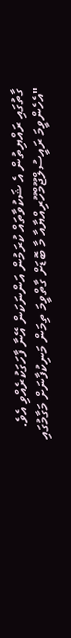ގާތުގައި ރައްޔިތުން އެ ޝަކުވާތައް ކުރަމުން އަންނަކަން އޭނާ ފާހަގަކުރެއްވި އެވެ.
"އެހެންވީމަ ރައީސުލްޖޫމްހޫރިއްޔާއާ މާ ބޮޑަށް ގާތްވީމަ ތިމަން މަނިކުފާނަށް މަގާމުގައި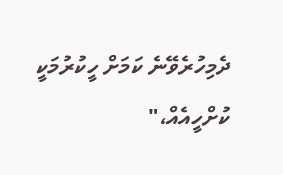ދެމިހުރެވޭނެ ކަމަށް ހީކުރުމަކީ ކުށްހީއެއް،"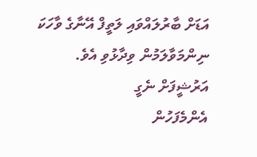އަޑަށް ބާރުލައްވައި ލަތީފް އޭނާގެ ވާހަކަ ނިންމަވާލަމުން ވިދާޅުވި އެވެ.
އަރުޝީފަށް ނެގީ
އެންމެފަހުން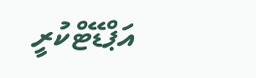އަޕްޑޭޓްކުރީ